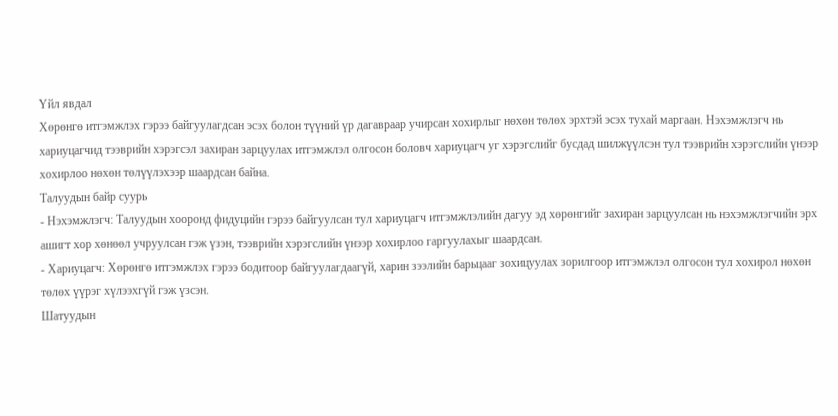Үйл явдал
Хөрөнгө итгэмжлэх гэрээ байгуулагдсан эсэх болон түүний үр дагавраар учирсан хохирлыг нөхөн төлөх эрхтэй эсэх тухай маргаан. Нэхэмжлэгч нь хариуцагчид тээврийн хэрэгсэл захиран зарцуулах итгэмжлэл олгосон боловч хариуцагч уг хэрэгслийг бусдад шилжүүлсэн тул тээврийн хэрэгслийн үнээр хохирлоо нөхөн төлүүлэхээр шаардсан байна.
Талуудын байр суурь
- Нэхэмжлэгч: Талуудын хооронд фидуцийн гэрээ байгуулсан тул хариуцагч итгэмжлэлийн дагуу эд хөрөнгийг захиран зарцуулсан нь нэхэмжлэгчийн эрх ашигт хор хөнөөл учруулсан гэж үзэн, тээврийн хэрэгслийн үнээр хохирлоо гаргуулахыг шаардсан.
- Хариуцагч: Хөрөнгө итгэмжлэх гэрээ бодитоор байгуулагдаагүй, харин зээлийн барьцааг зохицуулах зорилгоор итгэмжлэл олгосон тул хохирол нөхөн төлөх үүрэг хүлээхгүй гэж үзсэн.
Шатуудын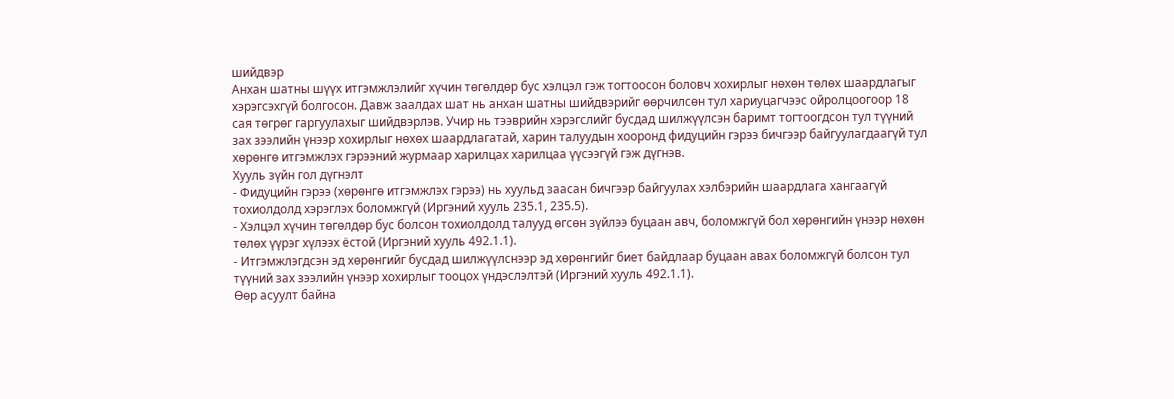шийдвэр
Анхан шатны шүүх итгэмжлэлийг хүчин төгөлдөр бус хэлцэл гэж тогтоосон боловч хохирлыг нөхөн төлөх шаардлагыг хэрэгсэхгүй болгосон. Давж заалдах шат нь анхан шатны шийдвэрийг өөрчилсөн тул хариуцагчээс ойролцоогоор 18 сая төгрөг гаргуулахыг шийдвэрлэв. Учир нь тээврийн хэрэгслийг бусдад шилжүүлсэн баримт тогтоогдсон тул түүний зах зээлийн үнээр хохирлыг нөхөх шаардлагатай, харин талуудын хооронд фидуцийн гэрээ бичгээр байгуулагдаагүй тул хөрөнгө итгэмжлэх гэрээний журмаар харилцах харилцаа үүсээгүй гэж дүгнэв.
Хууль зүйн гол дүгнэлт
- Фидуцийн гэрээ (хөрөнгө итгэмжлэх гэрээ) нь хуульд заасан бичгээр байгуулах хэлбэрийн шаардлага хангаагүй тохиолдолд хэрэглэх боломжгүй (Иргэний хууль 235.1, 235.5).
- Хэлцэл хүчин төгөлдөр бус болсон тохиолдолд талууд өгсөн зүйлээ буцаан авч, боломжгүй бол хөрөнгийн үнээр нөхөн төлөх үүрэг хүлээх ёстой (Иргэний хууль 492.1.1).
- Итгэмжлэгдсэн эд хөрөнгийг бусдад шилжүүлснээр эд хөрөнгийг биет байдлаар буцаан авах боломжгүй болсон тул түүний зах зээлийн үнээр хохирлыг тооцох үндэслэлтэй (Иргэний хууль 492.1.1).
Өөр асуулт байна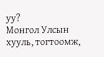уу?
Монгол Улсын хууль, тогтоомж,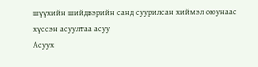шүүхийн шийдвэрийн санд суурилсан хиймэл оюунаас хүссэн асуултаа асуу
Асуух